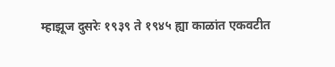म्हाझूज दुसरेः १९३९ ते १९४५ ह्या काळांत एकवटीत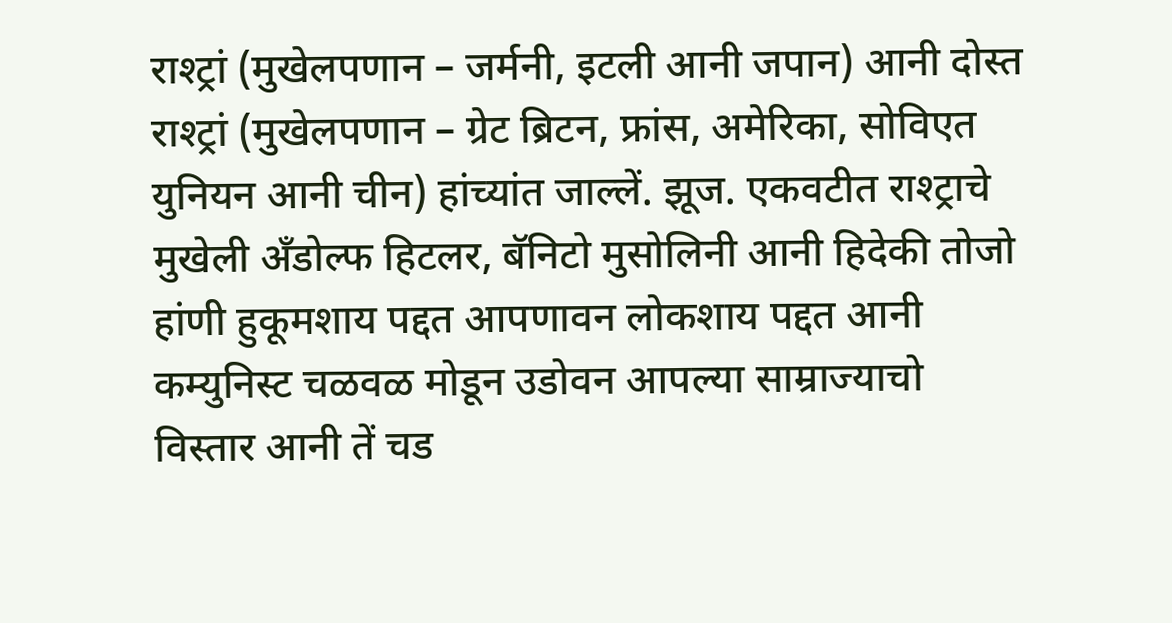राश्ट्रां (मुखेलपणान – जर्मनी, इटली आनी जपान) आनी दोस्त राश्ट्रां (मुखेलपणान – ग्रेट ब्रिटन, फ्रांस, अमेरिका, सोविएत युनियन आनी चीन) हांच्यांत जाल्लें. झूज. एकवटीत राश्ट्राचे मुखेली अँडोल्फ हिटलर, बॅनिटो मुसोलिनी आनी हिदेकी तोजो हांणी हुकूमशाय पद्दत आपणावन लोकशाय पद्दत आनी कम्युनिस्ट चळवळ मोडून उडोवन आपल्या साम्राज्याचो विस्तार आनी तें चड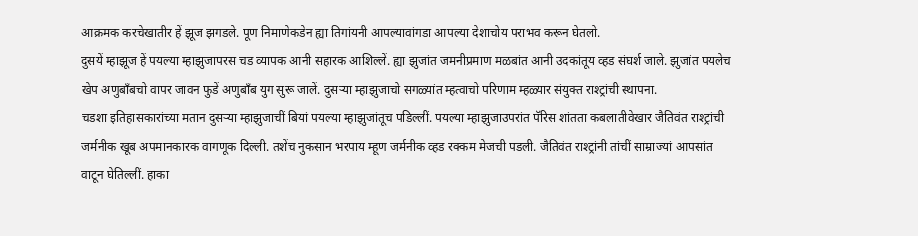आक्रमक करचेखातीर हें झूज झगडले. पूण निमाणेकडेन ह्या तिगांयनी आपल्यावांगडा आपल्या देशाचोय पराभव करून घेतलो.
दुसयें म्हाझूज हें पयल्या म्हाझुजापरस चड व्यापक आनी सहारक आशिल्लें. ह्या झुजांत जमनीप्रमाण मळबांत आनी उदकांतूय व्हड संघर्श जाले. झुजांत पयलेच खेप अणुबाँबचो वापर जावन फुडें अणुबाँब युग सुरू जालें. दुसऱ्या म्हाझुजाचो सगळ्यांत म्हत्वाचो परिणाम म्हळ्यार संयुक्त राश्ट्रांची स्थापना.
चडशा इतिहासकारांच्या मतान दुसऱ्या म्हाझुजाचीं बियां पयल्या म्हाझुजांतूच पडिल्लीं. पयल्या म्हाझुजाउपरांत पॅरिस शांतता कबलातीवेखार जैतिवंत राश्ट्रांची जर्मनीक खूब अपमानकारक वागणूक दिल्ली. तशेंच नुकसान भरपाय म्हूण जर्मनीक व्हड रक्कम मेजची पडली. जैतिवंत राश्ट्रांनी तांचीं साम्राज्यां आपसांत वाटून घेतिल्लीं. हाका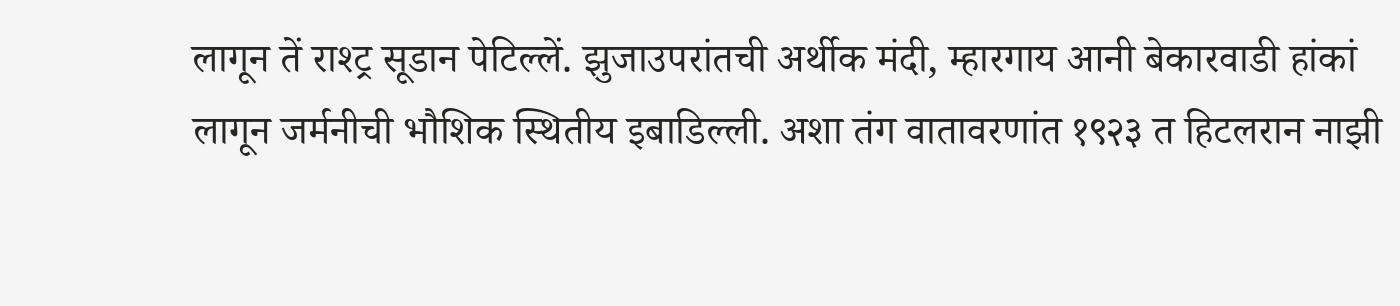लागून तें राश्ट्र सूडान पेटिल्लें. झुजाउपरांतची अर्थीक मंदी, म्हारगाय आनी बेकारवाडी हांकां लागून जर्मनीची भौशिक स्थितीय इबाडिल्ली. अशा तंग वातावरणांत १९२३ त हिटलरान नाझी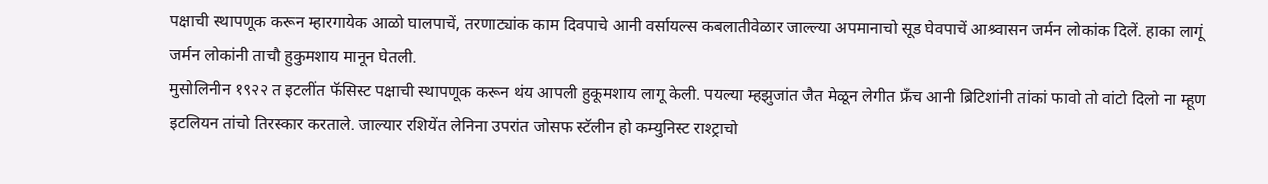पक्षाची स्थापणूक करून म्हारगायेक आळो घालपाचें, तरणाट्यांक काम दिवपाचे आनी वर्सायल्स कबलातीवेळार जाल्ल्या अपमानाचो सूड घेवपाचें आश्र्वासन जर्मन लोकांक दिलें. हाका लागूं जर्मन लोकांनी ताचौ हुकुमशाय मानून घेतली.
मुसोलिनीन १९२२ त इटलींत फॅसिस्ट पक्षाची स्थापणूक करून थंय आपली हुकूमशाय लागू केली. पयल्या म्हझुजांत जैत मेळून लेगीत फ्रँच आनी ब्रिटिशांनी तांकां फावो तो वांटो दिलो ना म्हूण इटलियन तांचो तिरस्कार करताले. जाल्यार रशियेंत लेनिना उपरांत जोसफ स्टॅलीन हो कम्युनिस्ट राश्ट्राचो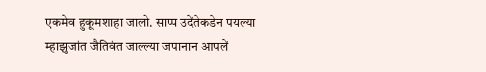एकमेव हुकूमशाहा जालो. साप्प उदेंतेकडेन पयल्या म्हाझुजांत जैतिवंत जाल्ल्या जपानान आपलें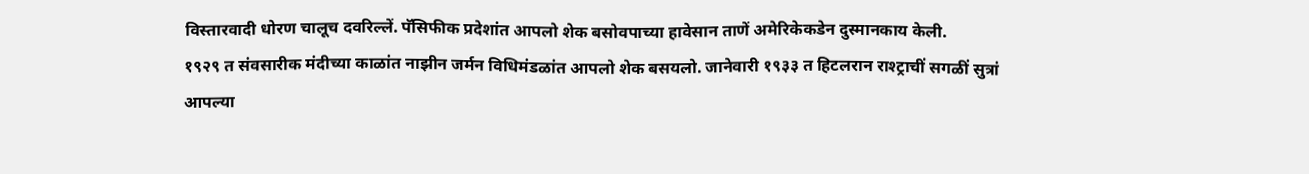विस्तारवादी धोरण चालूच दवरिल्लें. पॅसिफीक प्रदेशांत आपलो शेक बसोवपाच्या हावेसान ताणें अमेरिकेकडेन दुस्मानकाय केली.
१९२९ त संवसारीक मंदीच्या काळांत नाझीन जर्मन विधिमंडळांत आपलो शेक बसयलो. जानेवारी १९३३ त हिटलरान राश्ट्राचीं सगळीं सुत्रां आपल्या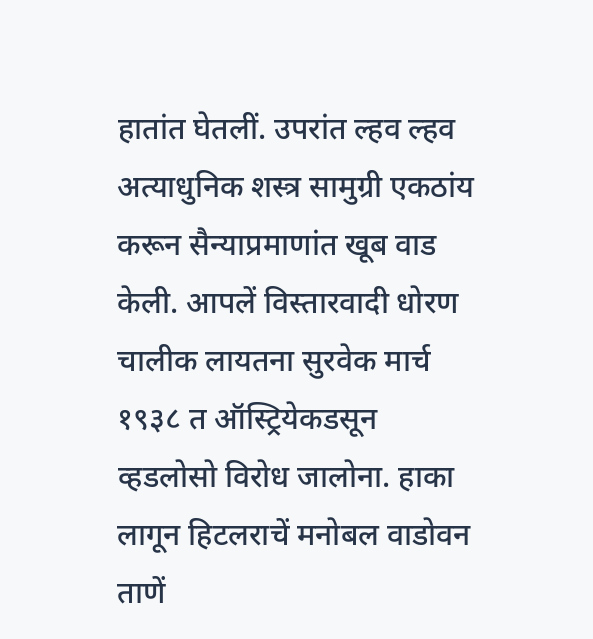हातांत घेतलीं. उपरांत ल्हव ल्हव अत्याधुनिक शस्त्र सामुग्री एकठांय करून सैन्याप्रमाणांत खूब वाड केली. आपलें विस्तारवादी धोरण चालीक लायतना सुरवेक मार्च १९३८ त ऑस्ट्रियेकडसून व्हडलोसो विरोध जालोना. हाका लागून हिटलराचें मनोबल वाडोवन ताणें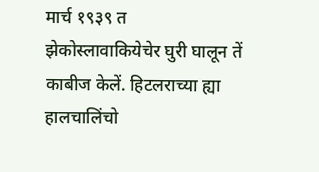मार्च १९३९ त झेकोस्लावाकियेचेर घुरी घालून तें काबीज केलें. हिटलराच्या ह्या हालचालिंचो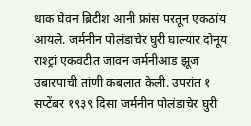धाक घेवन ब्रिटीश आनी फ्रांस परतून एकठांय आयले. जर्मनीन पोलंडाचेर घुरी घाल्यार दोनूय राश्ट्रां एकवटीत जावन जर्मनीआड झूज उबारपाची तांणी कबलात केली. उपरांत १ सप्टेंबर १९३९ दिसा जर्मनीन पोलंडाचेर घुरी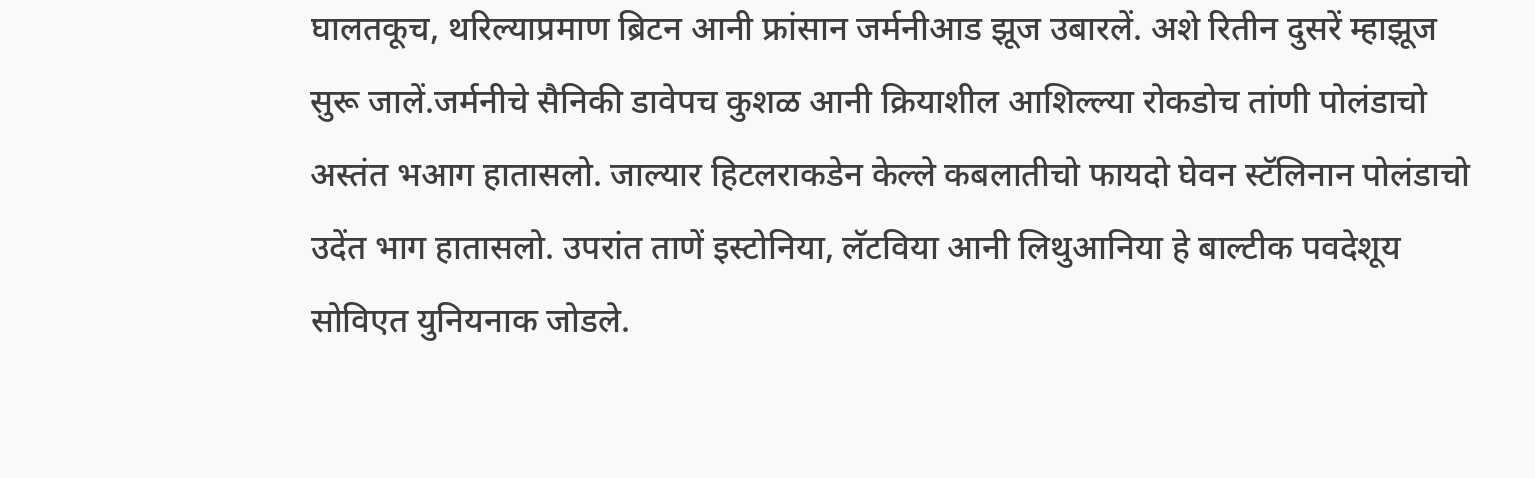घालतकूच, थरिल्याप्रमाण ब्रिटन आनी फ्रांसान जर्मनीआड झूज उबारलें. अशे रितीन दुसरें म्हाझूज सुरू जालें.जर्मनीचे सैनिकी डावेपच कुशळ आनी क्रियाशील आशिल्ल्या रोकडोच तांणी पोलंडाचो अस्तंत भआग हातासलो. जाल्यार हिटलराकडेन केल्ले कबलातीचो फायदो घेवन स्टॅलिनान पोलंडाचो उदेंत भाग हातासलो. उपरांत ताणें इस्टोनिया, लॅटविया आनी लिथुआनिया हे बाल्टीक पवदेशूय सोविएत युनियनाक जोडले.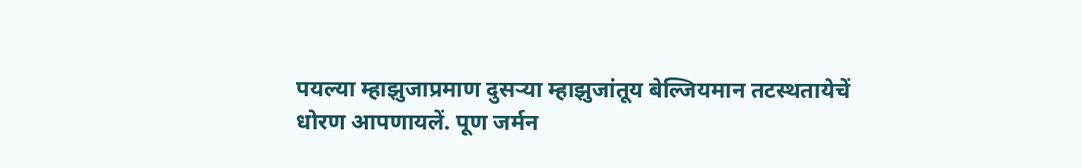पयल्या म्हाझुजाप्रमाण दुसऱ्या म्हाझुजांतूय बेल्जियमान तटस्थतायेचें धोरण आपणायलें. पूण जर्मन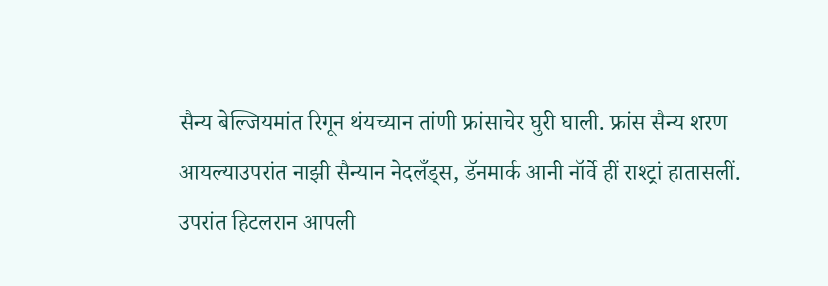सैन्य बेल्जियमांत रिगून थंयच्यान तांणी फ्रांसाचेर घुरी घाली. फ्रांस सैन्य शरण आयल्याउपरांत नाझी सैन्यान नेदलँड्स, डॅनमार्क आनी नॉर्वे हीं राश्ट्रां हातासलीं. उपरांत हिटलरान आपली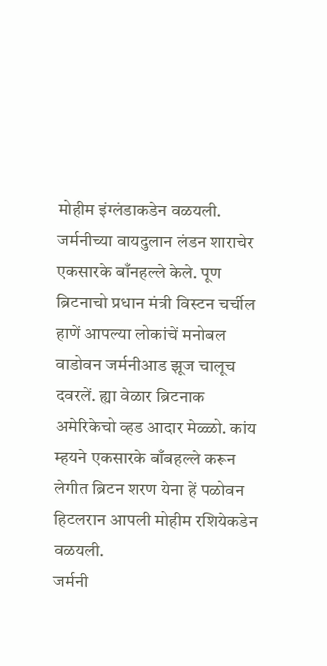मोहीम इंग्लंडाकडेन वळयली. जर्मनीच्या वायदुलान लंडन शाराचेर एकसारके बाँनहल्ले केले. पूण ब्रिटनाचो प्रधान मंत्री विस्टन चर्चील हाणें आपल्या लोकांचें मनोबल वाडोवन जर्मनीआड झूज चालूच दवरलें. ह्या वेळार ब्रिटनाक अमेरिकेचो व्हड आदार मेळ्ळो. कांय म्हयने एकसारके बाँबहल्ले करून लेगीत ब्रिटन शरण येना हें पळोवन हिटलरान आपली मोहीम रशियेकडेन वळयली.
जर्मनी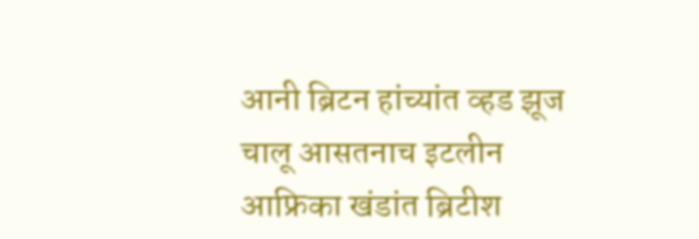आनी ब्रिटन हांच्यांत व्हड झूज चालू आसतनाच इटलीन आफ्रिका खंडांत ब्रिटीश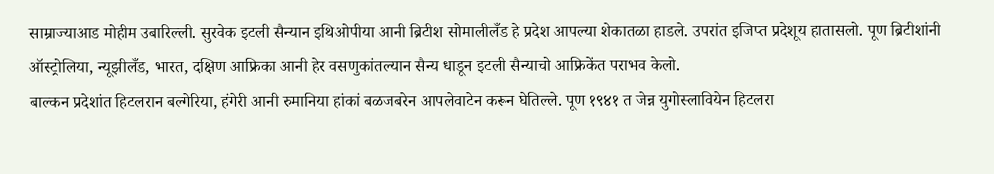साम्राज्याआड मोहीम उबारिल्ली. सुरवेक इटली सैन्यान इथिओपीया आनी ब्रिटीश सोमालीलँड हे प्रदेश आपल्या शेकातळा हाडले. उपरांत इजिप्त प्रदेशूय हातासलो. पूण ब्रिटीशांनी ऑस्ट्रोलिया, न्यूझीलँड, भारत, दक्षिण आफ्रिका आनी हेर वसणुकांतल्यान सैन्य धाडून इटली सैन्याचो आफ्रिकेंत पराभव केलो.
बाल्कन प्रदेशांत हिटलरान बल्गेरिया, हंगेरी आनी रुमानिया हांकां बळजबरेन आपलेवाटेन करून घेतिल्ले. पूण १९४१ त जेन्न युगोस्लावियेन हिटलरा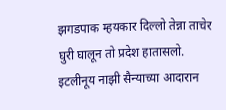झगडपाक म्हयकार दिल्लो तेन्ना ताचेर घुरी घालून तो प्रदेश हातासलो. इटलीनूय नाझी सैन्याच्या आदारान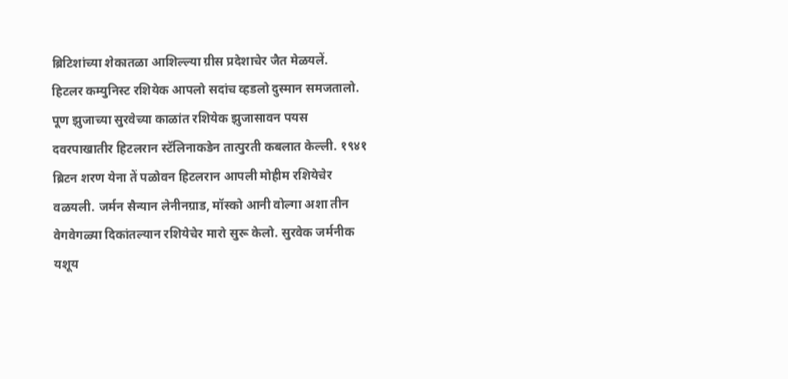ब्रिटिशांच्या शेकातळा आशिल्ल्या ग्रीस प्रदेशाचेर जैत मेळयलें.
हिटलर कम्युनिस्ट रशियेक आपलो सदांच व्हडलो दुस्मान समजतालो. पूण झुजाच्या सुरवेच्या काळांत रशियेक झुजासावन पयस दवरपाखातीर हिटलरान स्टॅलिनाकडेन तात्पुरती कबलात केल्ली. १९४१ ब्रिटन शरण येना तें पळोवन हिटलरान आपली मोहीम रशियेचेर वळयली. जर्मन सैन्यान लेनीनग्राड, मॉस्को आनी वोल्गा अशा तीन वेगवेगळ्या दिकांतल्यान रशियेचेर मारो सुरू केलो. सुरवेक जर्मनीक यशूय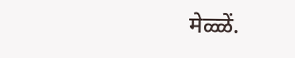मेळ्ळें.